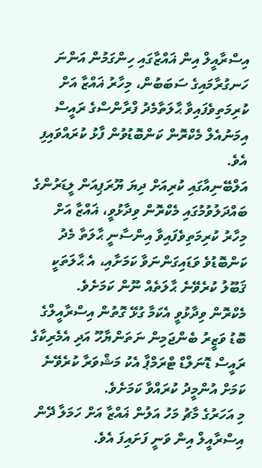އިސްރާއީލް އިން ޣައްޒާގައި ހިންގަމުން އަންނަ ހަނގުރާމައިގެ ސަބަބުން، މިހާރު ޣައްޒާ އަށް ކުރިމަތިވެފައިވާ ޙާލަތާމެދު ފްރާންސްގެ ރައީސް އިމަނުއެލް މެކްރޮން ކަންބޮޑުވުން ފާޅު ކުރައްވައިފި އެވެ.
އަލްބޭނިއާގައި ކުރިއަށް ދިޔަ ޔޫރަޕިއަން ލީޑަރުންގެ ބައްދަލުވުމުގައި މެކްރޮން ވިދާޅުވީ، ޣައްޒާ އަށް މިހާރު ކުރިމަތިވެފައިވާ އިންސާނީ ޙާލަތާ މެދު ކަންބޮޑުވެ ވަޑައިގަންނަވާ ކަމަށާއި، އެ ޙާލަތަކީ ޤަބޫލު ކުރެވޭނެ ޙާލަތެއް ނޫން ކަމަށެވެ.
މެކްރޮން ވިދާޅުވީ އެކަމާ ގުޅޭ ގޮތުން އިސްރާއީލްގެ ބޮޑު ވަޒީރު ބެންޖަމިން ނަތަންޔާހޫ އަދި އެމެރިކާގެ ރައީސް ޑޮނަލްޑް ޓްރަމްޕާ އެކު މަޝްވަރާ ކުރެވޭނެ ކަމަށް އުންމީދު ކުރައްވާ ކަމަށެވެ.
މި އަހަރުގެ މާޗު މަހު އަލުން ޣައްޒާ އަށް ހަމަލާ ދޭން އިސްރާއީލް އިން ވަނީ ފަށައިފަ އެވެ.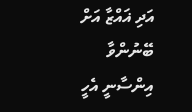އަދި ޣައްޒާ އަށް ބޭނުންވާ އިންސާނީ އެހީ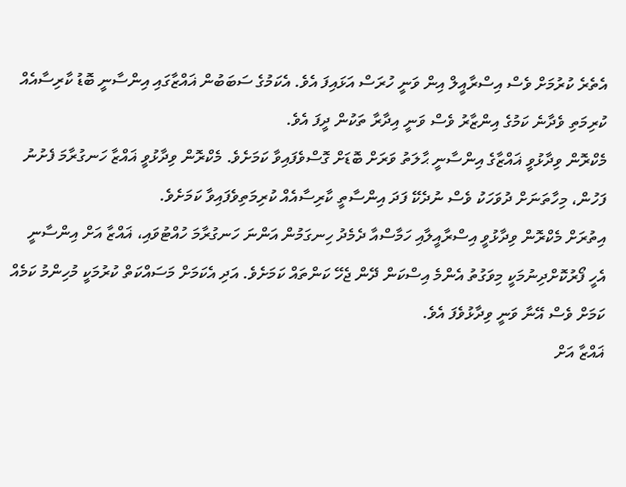އެތެރެ ކުރުމަށް ވެސް އިސްރާއީލް އިން ވަނީ ހުރަސް އަޅައިފަ އެވެ. އެކަމުގެ ސަބަބުން ޣައްޒާގައި އިންސާނީ ބޮޑު ކާރިސާއެއް ކުރިމަތި ވެދާނެ ކަމުގެ އިންޒާރު ވެސް ވަނީ އިދާރާ ތަކުން ދީފަ އެވެ.
މެކްރޮން ވިދާޅުވީ ޣައްޒާގެ އިންސާނީ ޙާލަތު ވަރަށް ބޮޑަށް ގޮސްވެފައިވާ ކަމަށެވެ. މެކްރޮން ވިދާޅުވީ ޣައްޒާ ހަނގުރާމަ ފެށުނު ފަހުން، މިހާތަނަށް ދުވަހަކު ވެސް ނުދެކޭ ފަދަ އިންސާތީ ކާރިސާއެއް ކުރިމަތިވެފައިވާ ކަމަށެވެ.
އިތުރަށް މެކްރޮން ވިދާޅުވީ އިސްރާއީލާއި ހަމާސްއާ ދެމެދު ހިނގަމުން އަންނަ ހަނގުރާމަ ހުއްޓުވައި، ޣައްޒާ އަށް އިންސާނީ އެހީ ފޯރުކޮށްދިނުމަކީ މިވަގުތު އެންމެ އިސްކަން ދޭން ޖެހޭ ކަންތައް ކަމަށެވެ. އަދި އެކަމަށް މަސައްކަތް ކުރުމަކީ މުހިންމު ކަމެއް ކަމަށް ވެސް އޭނާ ވަނީ ވިދާޅުވެފަ އެވެ.
ޣައްޒާ އަށް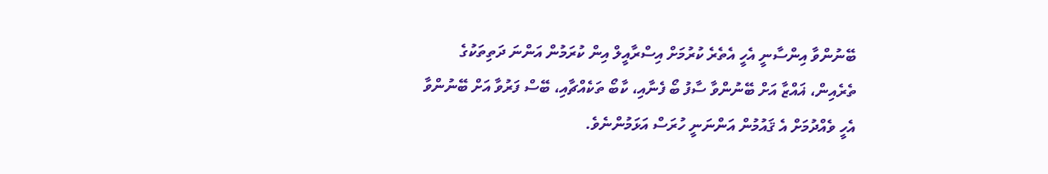ބޭނުންވާ އިންސާނީ އެހީ އެތެރެ ކުރުމަށް އިސްރާއީލް އިން ކުރަމުން އަންނަ ދަތިތަކުގެ ތެރެއިން، ޣައްޒާ އަށް ބޭނުންވާ ސާފު ބޯ ފެނާއި، ކާބޯ ތަކެއްޗާއި، ބޭސް ފަރުވާ އަށް ބޭނުންވާ އެހީ ވެއްދުމަށް އެ ޤައުމުން އަންނަނީ ހުރަސް އަޅަމުންނެވެ.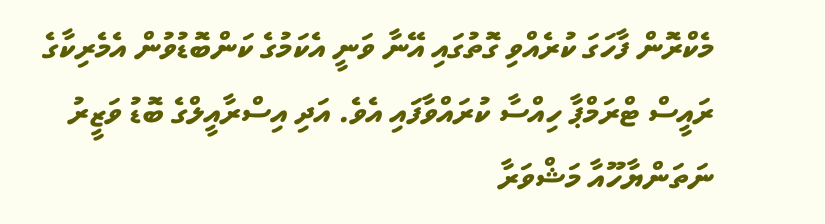މެކްރޮން ފާހަގަ ކުރެއްވި ގޮތުގައި އޭނާ ވަނީ އެކަމުގެ ކަންބޮޑުވުން އެމެރިކާގެ ރައީސް ޓްރަމްޕާ ހިއްސާ ކުރައްވާފައި އެވެ. އަދި އިސްރާއީލްގެ ބޮޑު ވަޒީރު ނަތަންޔާހޫއާ މަޝްވަރާ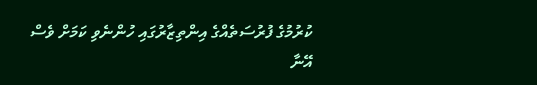ކުރުމުގެ ފުރުސަތެއްގެ އިންތިޒާރުގައި ހުންނެވި ކަމަށް ވެސް އޭނާ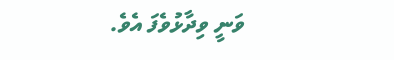ވަނީ ވިދާޅުވެފަ އެވެ.